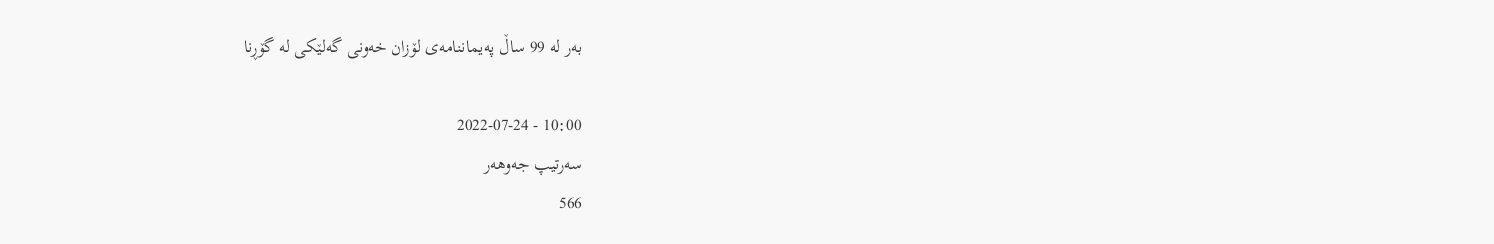به‌ر له‌ 99 ساڵ په‌یماننامه‌ی‌ لۆزان خه‌ونی گه‌لێكی له‌ گۆڕنا

10:00 - 2022-07-24
سه‌رتیپ جه‌وهه‌ر‌
566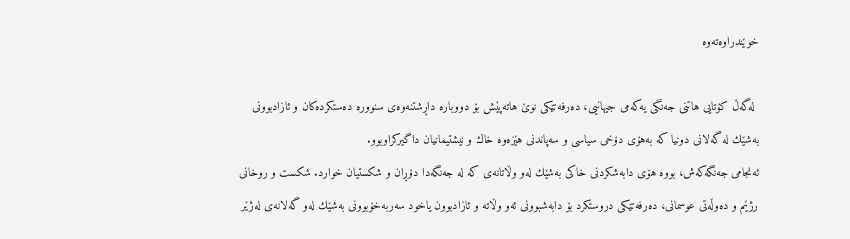خوێندراوەتەوە

 له‌گه‌ڵ كۆتایی هاتنی جه‌نگی یه‌كه‌می جیهانیی، ده‌رفه‌تێكی نوێ‌ هاته‌پێش بۆ دووباره‌ داڕشتنه‌وه‌ی‌ سنووره‌ ده‌ستكرده‌كان و ئازادبوونی به‌شێك له‌ گه‌لانی دونیا كه‌ به‌هۆی دۆخی سیاسی و سه‌پاندنی هێزه‌وه‌ خاك و نیشتیمانیان داگیركراوبوو.
ئه‌نجامی جه‌نگه‌كه‌ش، بووه‌ هۆی دابه‌شكردنی خاكی به‌شێك له‌و وڵاتانه‌ی‌ كه‌ له‌ جه‌نگه‌دا دۆڕان و شكستیان خوارد. شكست و روخانی رژێم و ده‌وڵه‌تی عوسمانی، ده‌رفه‌تێكی دروستكرد بۆ دابه‌شبوونی ئه‌و وڵاته‌ و ئازادبوون یاخود سه‌ربه‌خۆبوونی به‌شێك له‌و گه‌لانه‌ی‌ له‌ژێر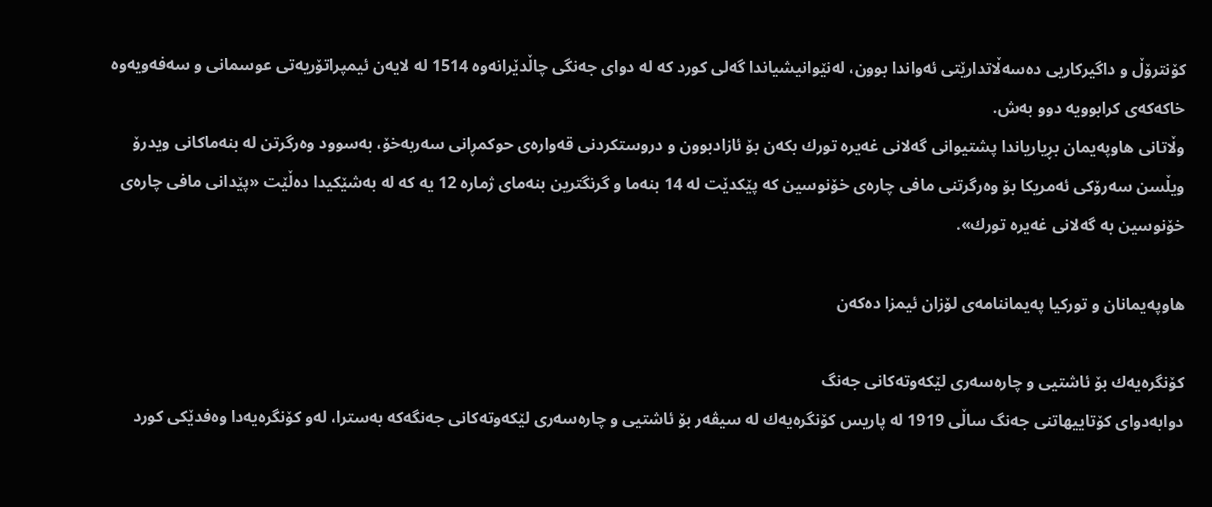كۆنترۆڵ و داگیركاریی ده‌سه‌ڵاتدارێتی ئه‌واندا بوون، له‌نێوانیشیاندا گه‌لی كورد كه‌ له‌ دوای‌ جه‌نگی چاڵدێرانه‌وه‌ 1514 له‌ لایه‌ن ئیمپراتۆریه‌تی عوسمانی و سه‌فه‌ویه‌وه‌ خاكه‌كه‌ی‌ كرابوویه‌ دوو به‌ش.
وڵاتانی هاوپه‌یمان بڕیاریاندا پشتیوانی گه‌لانی غه‌یره‌ تورك بكه‌ن بۆ ئازادبوون و دروستكردنی قه‌واره‌ی‌ حوكمڕانی سه‌ربه‌خۆ، به‌سوود وه‌رگرتن له ‌بنه‌ماكانی ویدرۆ ویڵسن سه‌رۆكی ئه‌مریكا بۆ وه‌رگرتنی مافی چاره‌ی‌ خۆنوسین كه‌ پێكدێت له‌ 14 بنه‌ما و گرنگترین بنه‌مای ژماره‌ 12 یه‌ كه‌ له‌ به‌شێكیدا ده‌ڵێت «پێدانی مافی چاره‌ی خۆنوسین به‌ گه‌لانی غه‌یره‌ تورك».

هاوپەیمانان و تورکیا پەیماننامەی لۆزان ئیمزا دەکەن

كۆنگره‌یه‌ك بۆ ئاشتیی و چاره‌سه‌ری لێكه‌وته‌كانی جه‌نگ
دوابه‌دوای‌ كۆتاییهاتنی جه‌نگ ساڵی 1919 له‌ پاریس كۆنگره‌یه‌ك له‌ سیڤه‌ر بۆ ئاشتیی و چاره‌سه‌ری لێكه‌وته‌كانی جه‌نگه‌كه‌ به‌سترا، له‌و كۆنگره‌یه‌دا وه‌فدێكی كورد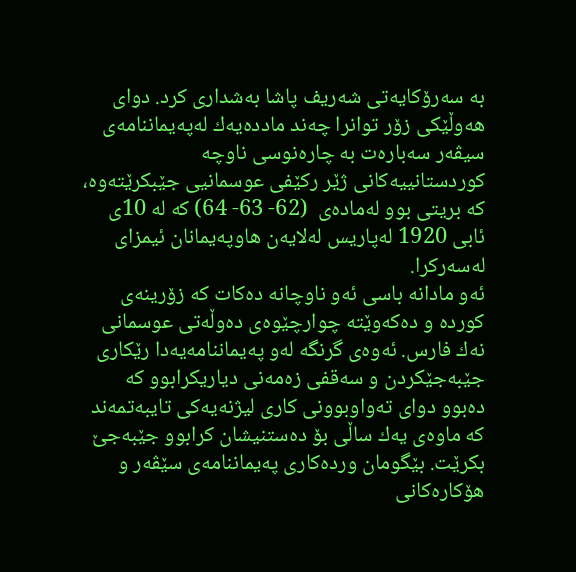به‌ سه‌رۆكایه‌تی شه‌ریف پاشا به‌شداری كرد. دوای‌ هه‌وڵێكی زۆر توانرا چه‌ند مادده‌یه‌ك له‌په‌یماننامه‌ی‌ سیڤه‌ر سه‌باره‌ت به ‌چاره‌نوسی ناوچه‌ كوردستانییه‌كانی ژێر ركێفی عوسمانیی جێبكرێته‌وه‌، كه‌ بریتی بوو له‌ماده‌ی‌  (62- 63- 64) كه‌ له‌ 10ی ئابی 1920 له‌پاریس له‌لایه‌ن هاوپه‌یمانان ئیمزای له‌سه‌ركرا.
ئه‌و مادانه‌ باسی ئه‌و ناوچانه‌ ده‌كات كه‌ زۆرینه‌ی كورده‌ و ده‌كه‌وێته‌ چوارچێوه‌ی‌ ده‌وڵه‌تی عوسمانی نه‌ك فارس. ئه‌وه‌ی‌ گرنگه‌ له‌و په‌یماننامه‌یه‌دا رێكاری جێبه‌جێكردن و سه‌قفی زه‌مه‌نی دیاریكرابوو كه‌ ده‌بوو دوای‌ ته‌واوبوونی كاری‌ لیژنه‌یه‌كی تایبه‌تمه‌ند كه‌ ماوه‌ی‌ یه‌ك ساڵی بۆ ده‌ستنیشان كرابوو جێبه‌جێ بكرێت. بێگومان ورده‌كاری په‌یماننامه‌ی‌ سێڤه‌ر و هۆكاره‌كانی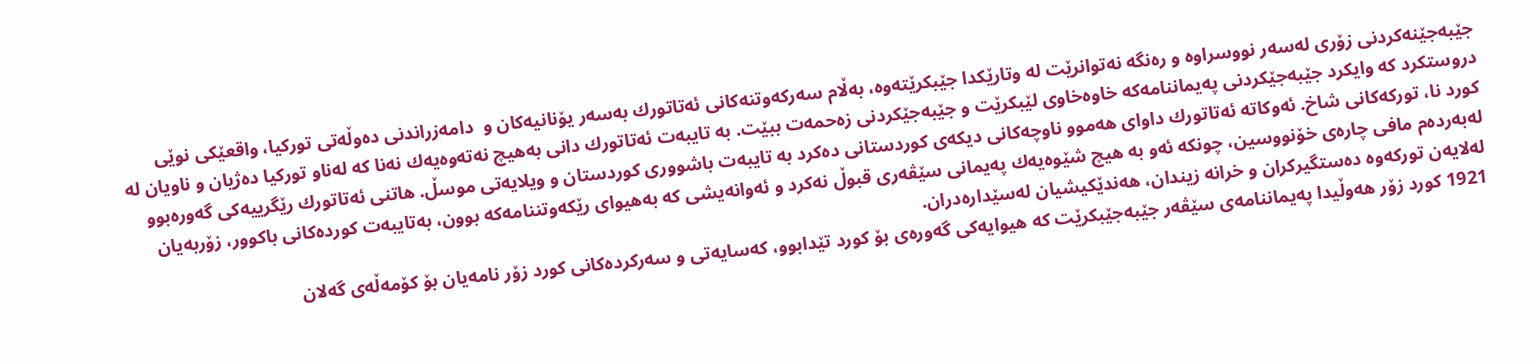جێبه‌جێنه‌كردنی زۆری له‌سه‌ر نووسراوه‌ و ره‌نگه‌ نه‌توانرێت له‌ وتارێكدا جێبكرێته‌وه‌، به‌ڵام سه‌ركه‌وتنه‌كانی ئه‌تاتورك به‌سه‌ر یۆنانیه‌كان و  دامه‌زراندنی ده‌وڵه‌تی توركیا، واقعێكی نوێی‌ دروستكرد كه‌ وایكرد جێبه‌جێكردنی په‌یماننامه‌كه‌ خاوه‌خاوی لێبكرێت و جێبه‌جێكردنی زه‌حمه‌ت ببێت. به‌ تایبه‌ت ئه‌تاتورك دانی به‌هیچ نه‌ته‌وه‌یه‌ك نه‌نا كه‌ له‌ناو توركیا ده‌ژیان و ناویان له‌ كورد نا، توركه‌كانی شاخ. ئه‌وكاته‌ ئه‌تاتورك داوای‌ هه‌موو ناوچه‌كانی دیكه‌ی‌ كوردستانی ده‌كرد به‌ تایبه‌ت باشووری كوردستان و ویلایه‌تی موسڵ. هاتنی ئه‌تاتورك رێگرییه‌كی گه‌وره‌بوو له‌به‌رده‌م مافی چاره‌ی خۆنووسین، چونكه‌ ئه‌و به‌ هیچ شێوه‌یه‌ك په‌یمانی سێڤه‌ری قبوڵ نه‌كرد و ئه‌وانه‌یشی كه‌ به‌هیوای رێكه‌وتننامه‌كه‌ بوون، به‌تایبه‌ت كورده‌كانی باكوور، زۆربه‌یان له‌لایه‌ن توركەوە ده‌ستگیركران و خرانه‌ زیندان، هه‌ندێكیشیان له‌سێداره‌دران.
1921 كورد زۆر هه‌وڵیدا په‌یماننامه‌ی‌ سێڤه‌ر جێبه‌جێبكرێت كه‌ هیوایه‌كی گه‌وره‌ی‌ بۆ كورد تێدابوو، كه‌سایه‌تی و سه‌ركرده‌كانی كورد زۆر نامه‌یان بۆ كۆمه‌ڵه‌ی‌ گه‌لان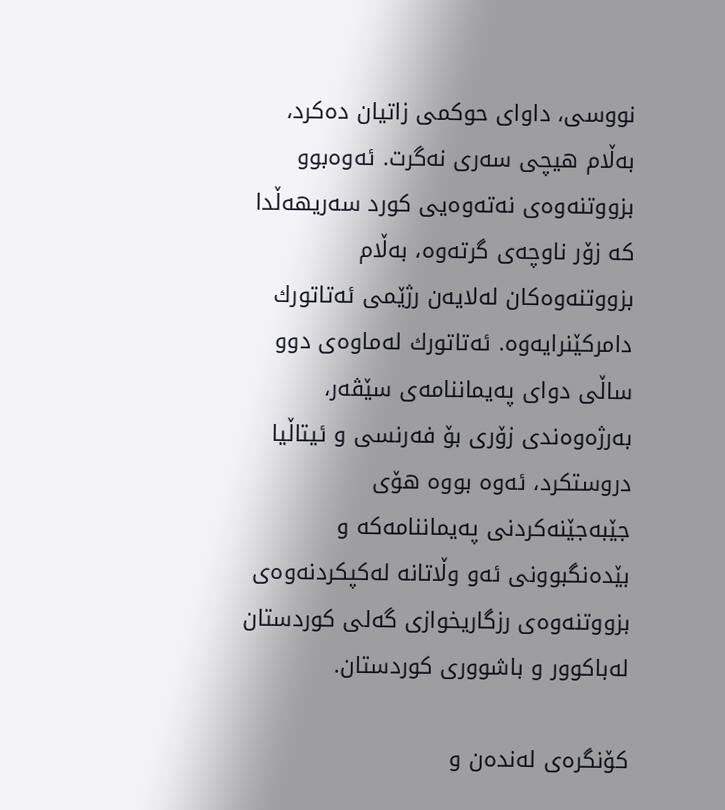نووسی، داوای حوكمی زاتیان ده‌كرد، به‌ڵام هیچی سه‌ری نه‌گرت. ئه‌وه‌بوو بزووتنه‌وه‌ی‌ نه‌ته‌وه‌یی كورد سه‌ریهه‌ڵدا كه‌ زۆر ناوچه‌ی‌ گرته‌وه‌، به‌ڵام بزووتنه‌وه‌كان له‌لایه‌ن رژێمی ئه‌تاتورك دامركێنرایه‌وه‌. ئه‌تاتورك له‌ماوه‌ی‌ دوو ساڵی دوای‌ په‌یماننامه‌ی‌ سێڤه‌ر، به‌رژه‌وه‌ندی زۆری بۆ فه‌رنسی و ئیتاڵیا دروستكرد، ئه‌وه‌ بووه‌ هۆی جێبه‌جێنه‌كردنی په‌یماننامه‌كه‌ و بێده‌نگبوونی ئه‌و وڵاتانه‌ له‌كپكردنه‌وه‌ی‌ بزووتنه‌وه‌ی‌ رزگاریخوازی گه‌لی كوردستان له‌باكوور و باشووری كوردستان.

كۆنگره‌ی‌ له‌نده‌ن و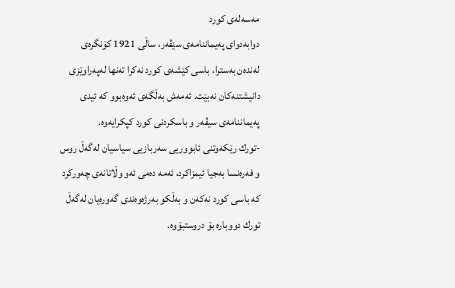مەسەلەی‌ كورد
دوابه‌دوای‌ په‌یماننامه‌ی‌ سێڤه‌ر، ساڵی 1921 كۆنگره‌ی‌ له‌نده‌ن به‌سترا، باسی ‌کێشەی كورد نه‌كرا ته‌نها له‌په‌راوێزی دانیشتنه‌كان نه‌بێت. ئه‌مه‌ش به‌ڵگه‌ی‌ ئه‌وه‌بوو كه‌ ئیدی په‌یماننامه‌ی‌ سیڤە‌ر و باسكردنی كورد كپكرایه‌وه‌.
-تورك رێكه‌وتنی ئابووریی سه‌ربازیی سیاسیان له‌گه‌ڵ روس و فەره‌نسا به‌جیا ئیمزاكرد، ئه‌مه‌ ده‌می ئه‌و وڵاتانه‌ی‌ چه‌وركرد كه‌ باسی كورد نه‌كه‌ن و به‌ڵكو به‌رژه‌وه‌ندی گه‌وره‌یان له‌گه‌ڵ تورك دووباره‌ بۆ دروستبۆ‌وه‌.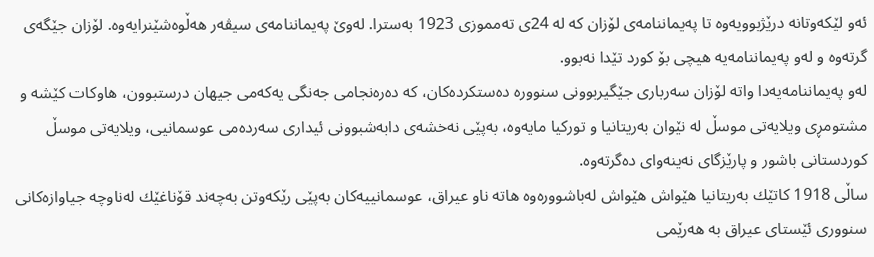ئه‌و لێكه‌وتانه‌ درێژبوویه‌وه‌ تا په‌یماننامه‌ی‌ لۆزان كه‌ له‌ 24ی ته‌مموزی 1923 به‌سترا. له‌وێ‌ په‌یماننامه‌ی‌ سیڤه‌ر هه‌ڵوه‌شێنرایه‌وه‌. لۆزان جێگه‌ی‌ گرته‌وه‌ و له‌و په‌یماننامه‌یه‌ هیچی بۆ كورد تێدا نه‌بوو.
له‌و په‌یماننامه‌یه‌دا واته‌ لۆزان سه‌رباری‌ جێگیربوونی سنووره‌ ده‌ستكرده‌كان، كه‌ ده‌ره‌نجامی جه‌نگی یه‌كه‌می جیهان درستبوون، هاوكات كێشه‌ و مشتومڕی ویلایه‌تی موسڵ له‌ نێوان به‌ریتانیا و توركیا مایه‌وه‌، به‌پێی‌ نه‌خشه‌ی‌ دابه‌شبوونی ئیداری سه‌رده‌می عوسمانیی، ویلایه‌تی موسڵ كوردستانی باشور و پارێزگای‌ نه‌ینه‌وای ده‌گرته‌وه‌.
ساڵی 1918 كاتێك به‌ریتانیا هێواش هێواش له‌باشووره‌وه‌ هاته‌ ناو عیراق، عوسمانییه‌كان به‌پێی‌ رێكه‌وتن به‌چه‌ند قۆناغێك له‌ناوچه‌ جیاوازه‌كانی سنووری‌ ئێستای‌ عیراق به‌ هه‌رێمی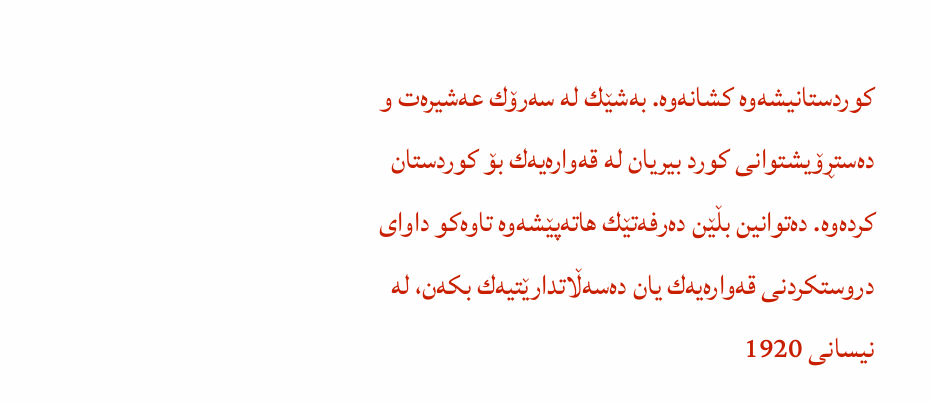كوردستانیشه‌وه‌ كشانه‌وه‌. به‌شێك له‌ سه‌رۆك عه‌شیره‌ت و ده‌ستڕۆیشتوانی كورد بیریان له‌ قه‌واره‌یه‌ك بۆ كوردستان كرده‌وه‌. ده‌توانین بڵێن ده‌رفه‌تێك هاته‌پێشه‌وه‌ تاوه‌كو داوای‌ دروستكردنی قه‌واره‌یه‌ك یان ده‌سه‌ڵاتدارێتیه‌ك بكه‌ن، له‌ نیسانی 1920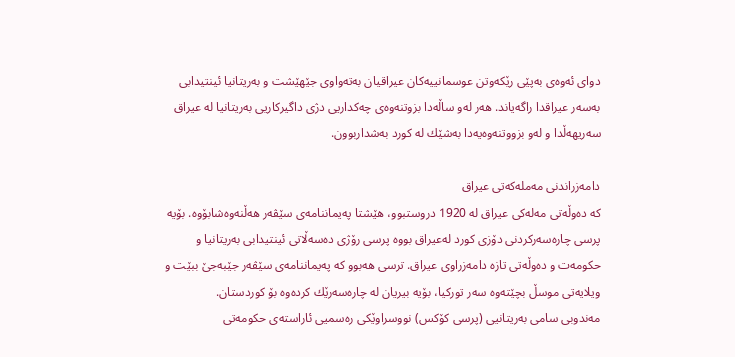دوای‌ ئه‌وه‌ی‌ به‌پێی‌ رێكه‌وتن عوسمانییه‌كان عیراقیان به‌ته‌واوی جێهێشت و به‌ریتانیا ئینتیدابی به‌سه‌ر عیراقدا راگه‌یاند. هه‌ر له‌و ساڵه‌دا بزوتنه‌وه‌ی‌ چه‌كداریی دژی داگیركاریی به‌ریتانیا له‌ عیراق سه‌ریهه‌ڵدا و له‌و بزووتنه‌وه‌یه‌دا به‌شێك له‌ كورد به‌شداربوون.

دامه‌زراندنی مه‌مله‌كه‌تی عیراق
كه‌ ده‌وڵه‌تی مه‌له‌كی عیراق له‌ 1920 دروستبوو، هێشتا په‌یماننامه‌ی‌ سێڤه‌ر هه‌ڵنه‌وه‌شابۆوه‌. بۆیه‌ پرسی چاره‌سه‌ركردنی دۆزی كورد له‌عیراق بووه‌ پرسی رۆژی ده‌سه‌ڵاتی ئینتیدابی به‌ریتانیا و حكومه‌ت و ده‌وڵه‌تی تازه‌ دامه‌زراوی عیراق. ترسی هه‌بوو كه‌ په‌یماننامه‌ی‌ سێڤه‌ر جێبه‌جێ ببێت و ویلایه‌تی موسڵ بچێته‌وه‌ سه‌ر توركیا، بۆیه‌ بیریان له‌ چاره‌سه‌رێك كرده‌وه‌ بۆ كوردستان.
مه‌ندوبی سامی به‌ریتانیی (پرسی كۆكس) نووسراوێكی ره‌سمیی ئاراسته‌ی‌ حكومه‌تی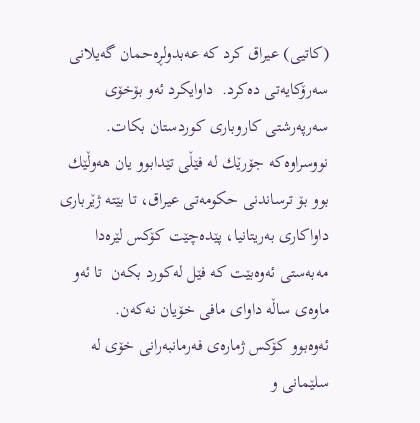(كاتیی) عیراق كرد كه‌ عه‌بدولڕه‌حمان گه‌یلانی سه‌رۆكایه‌تی ده‌كرد.  داوایكرد ئه‌و بۆخۆی سه‌رپه‌رشتی كاروباری‌ كوردستان بكات. نووسراوه‌كه‌ جۆرێك له‌ فێڵی تێدابوو یان هه‌وڵێك بوو بۆ ترساندنی حكومه‌تی عیراق، تا بێته‌ ژێرباری‌ داواكاری‌ به‌ریتانیا، پێده‌چێت كۆكس لێره‌دا مه‌به‌ستی ئه‌وه‌بێت كه‌ فێل له‌كورد بكه‌ن  تا ئه‌و ماوه‌ی‌ ساڵه‌ داوای مافی خۆیان نه‌كه‌ن.
ئه‌وه‌بوو كۆكس ژماره‌ی‌ فه‌رمانبه‌رانی خۆی له‌ سلێمانی و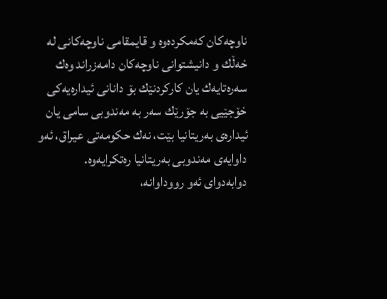ناوچه‌كان كه‌مكرده‌وه‌ و قایمقامی ناوچه‌كانی له‌ خه‌ڵك و دانیشتوانی ناوچه‌كان دامه‌زراند وه‌ك سه‌ره‌تایه‌ك یان كاركردنێك بۆ دانانی ئیداره‌یه‌كی خۆجێیی به‌ جۆرێك سه‌ر به‌ مه‌ندوبی سامی یان ئیداره‌ی‌ به‌ریتانیا بێت، نه‌ك حكومه‌تی عیراق، ئه‌و داوایه‌ی‌ مه‌ندوبی به‌ریتانیا ره‌تكرایه‌وه‌.
دوابه‌دوای‌ ئه‌و رووداوانه‌،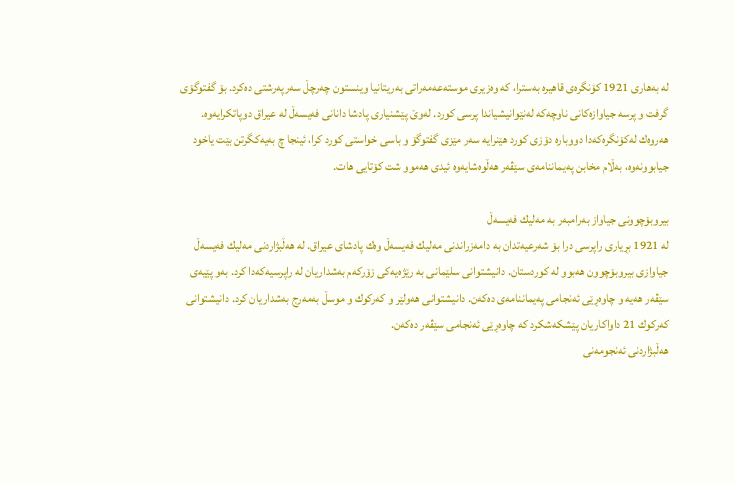له‌ به‌هاری‌ 1921 كۆنگره‌ی‌ قاهیره‌ به‌سترا، كه‌ وه‌زیری موسته‌عه‌مه‌راتی به‌ریتانیا وینستون چه‌رچڵ سه‌رپه‌رشتی ده‌كرد. بۆ گفتوگۆی گرفت و پرسه‌ جیاوازه‌كانی ناوچه‌كه‌ له‌نێوانیشیاندا پرسی كورد. له‌وێ پێشنیاری‌ پادشا دانانی فه‌یسه‌ڵ له‌ عیراق دوپاتكرایه‌وه‌. هه‌روه‌ك له‌كۆنگره‌كه‌دا دووباره‌ دۆزی كورد هێنرایه‌ سه‌ر مێزی گفتوگۆ و باسی خواستی كورد كرا، ئینجا چ به‌یه‌كگرتن بێت یاخود جیابوونه‌وه‌، به‌ڵام مخابن په‌یماننامه‌ی‌ سێڤه‌ر هه‌ڵوه‌شایه‌وه‌ ئیدی هه‌موو شت كۆتایی هات.

بیروبۆچوونی جیاواز به‌رامبه‌ر به‌ مه‌لیك فه‌یسه‌ڵ
له‌ 1921 بڕیاری راپرسی درا بۆ شه‌رعیه‌تدان به ‌دامه‌زراندنی مه‌لیك فه‌یسه‌ڵ وه‌ك پادشای عیراق. له‌ هه‌ڵبژاردنی مه‌لیك فه‌یسه‌ڵ جیاوازی بیروبۆچوون هه‌بوو له‌ كوردستان. دانیشتوانی سلێمانی به‌ رێژه‌یه‌كی زۆركه‌م به‌شداریان له ‌راپرسیه‌كه‌دا كرد. به‌و پێیه‌ی‌ سێڤه‌ر هه‌یه‌ و چاوه‌ڕێی ئه‌نجامی په‌یماننامه‌ی‌ ده‌كه‌ن. دانیشتوانی هه‌ولێر و كه‌ركوك و موسڵ به‌مه‌رج به‌شداریان كرد. دانیشتوانی كه‌ركوك 21 داواكاریان پێشكه‌شكرد كه‌ چاوه‌ڕێی‌ ئه‌نجامی سێڤه‌ر ده‌كه‌ن.
هه‌ڵبژاردنی ئه‌نجومه‌نی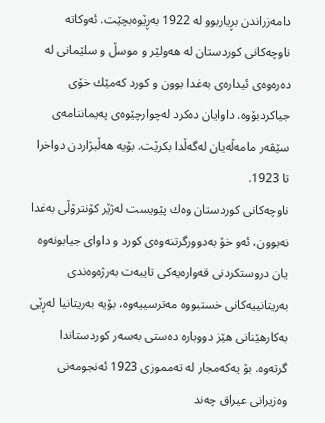دامه‌زراندن بڕیاربوو له‌ 1922 به‌ڕێوه‌بچێت. ئه‌وكاته‌ ناوچه‌كانی كوردستان له‌ هه‌ولێر و موسڵ و سلێمانی له‌ ده‌ره‌وه‌ی‌ ئیداره‌ی‌ به‌غدا بوون و كورد كه‌مێك خۆی جیاكردبۆوه‌. داوایان ده‌كرد له‌چوارچێوه‌ی‌ په‌یماننامه‌ی‌ سێڤه‌ر مامه‌ڵه‌یان له‌گه‌ڵدا بكرێت. بۆیه‌ هه‌ڵبژاردن دواخرا تا 1923.
ناوچه‌كانی كوردستان وه‌ك پێویست له‌ژێر كۆنترۆڵی به‌غدا نه‌بوون، ئه‌و خۆ به‌دوورگرتنه‌وه‌ی‌ كورد و داوای‌ جیابونه‌وه‌ یان دروستكردنی قه‌واره‌یه‌كی تایبه‌ت به‌رژه‌وه‌ندی به‌ریتانییه‌كانی خستبووه‌ مه‌ترسییه‌وه‌، بۆیه‌ به‌ریتانیا له‌ڕێی‌ به‌كارهێنانی هێز دووباره‌ ده‌ستی به‌سه‌ر كوردستاندا گرته‌وه‌. بۆ یه‌كه‌مجار له‌ ته‌مموزی 1923 ئه‌نجومه‌نی وه‌زیرانی عیراق چه‌ند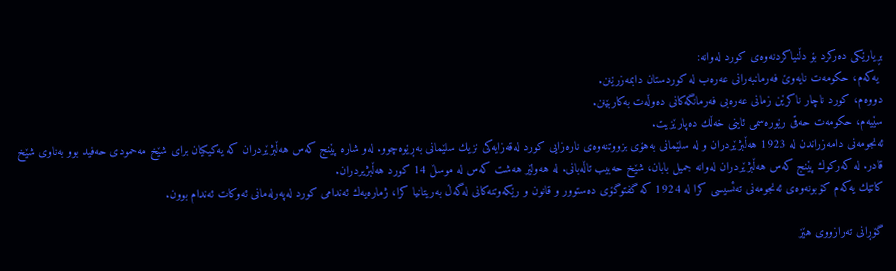بڕیارێكی ده‌ركرد بۆ دڵنیاكردنه‌وه‌ی‌ كورد له‌وانه‌:
 یه‌كه‌م، حكومه‌ت نایه‌وێ فه‌رمانبه‌رانی عه‌ره‌ب له‌ كوردستان دابمه‌زرێنن.
دووه‌م، كورد ناچار ناكرێن زمانی عه‌ره‌بی فه‌رمانگه‌كانی ده‌وڵه‌ت به‌كاربێنن.
سێیه‌م، حكومه‌ت حه‌قی رێوره‌سمی ئاینی خه‌ڵك ده‌پارێزیت.
ئه‌نجومه‌نی دامه‌زراندن له‌ 1923 هه‌ڵبژێردران و له‌ سلێمانی به‌هۆی بزووتنه‌وه‌ی‌ ناره‌زایی كورد له‌قه‌زایه‌كی نزیك سلێمانی به‌ڕێوه‌چوو. له‌و شاره‌ پێنج كه‌س هه‌ڵبژێردران كه‌ یه‌كیكیان برای شێخ مه‌حمودی حه‌فید بوو به‌ناوی شێخ قادر. له ‌كەركوك پێنج كه‌س هه‌ڵبژێردران له‌وانه‌ جمیل بابان، شێخ حه‌بیب تاڵه‌بانی. له‌ هه‌ولێر هەشت كه‌س له‌ موسڵ 14 كورد هه‌ڵبژیردران.
كاتێك یه‌كه‌م كۆبونه‌وه‌ی‌ ئه‌نجومه‌نی تەئسیسی كرا له‌ 1924 كه‌ گفتوگۆی ده‌ستوور و قانون و رێكه‌وتنه‌كانی له‌گه‌ڵ به‌ریتانیا كرا، ژماره‌یه‌ك ئه‌ندامی كورد له‌په‌رله‌مانی ئه‌وكات ئه‌ندام بوون.

گۆڕانی ته‌رازووی هێز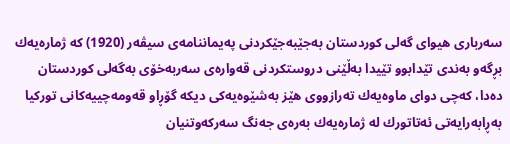سه‌رباری‌ هیوای‌ گه‌لی كوردستان به‌جێبه‌جێكردنی په‌یماننامه‌ی‌ سیڤه‌ر (1920) كه‌ ژماره‌یه‌ك بڕگه‌و به‌ندی تێدابوو تێیدا به‌ڵێنی دروستكردنی قه‌واره‌ی‌ سه‌ربه‌خۆی به‌گه‌لی كوردستان ده‌دا، كه‌چی دوای ماوه‌یه‌ك ته‌رازووی هێز به‌شێوه‌یه‌كی دیكه‌ گۆڕاو قه‌ومه‌چییه‌كانی توركیا به‌ڕابه‌رایه‌تی ئه‌تاتورك له‌ ژماره‌یه‌ك به‌ره‌ی‌ جه‌نگ سه‌ركه‌وتنیان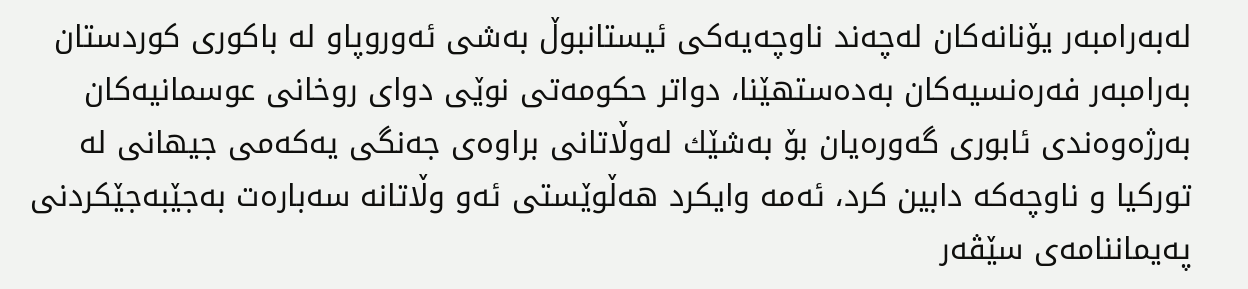له‌به‌رامبه‌ر یۆنانه‌كان له‌چه‌ند ناوچه‌یه‌كی ئیستانبوڵ به‌شی ئه‌وروپاو له‌ باكوری كوردستان به‌رامبه‌ر فه‌ره‌نسیه‌كان به‌ده‌ستهێنا، دواتر حكومه‌تی نوێی‌ دوای‌ روخانی عوسمانیه‌كان به‌رژه‌وه‌ندی ئابوری گه‌وره‌یان بۆ به‌شێك له‌وڵاتانی براوه‌ی‌ جه‌نگی یه‌كه‌می جیهانی له‌ توركیا و ناوچه‌كه‌ دابین كرد، ئه‌مه‌ وایكرد هه‌ڵوێستی ئه‌و وڵاتانه‌ سه‌باره‌ت به‌جێبه‌جێكردنی په‌یماننامه‌ی‌ سێڤه‌ر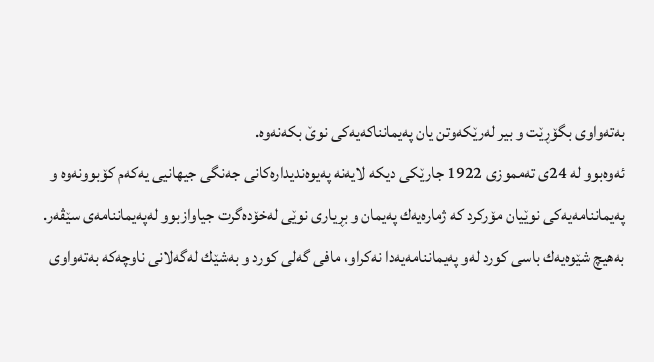به‌ته‌واوی بگۆڕێت و بیر له‌رێكه‌وتن یان په‌یمانناكه‌یه‌كی نوێ‌ بكه‌نه‌وه‌.
ئه‌وه‌بوو له‌ 24ی ته‌مموزی 1922 جارێكی دیكه‌ لایه‌نه‌ په‌یوه‌ندیداره‌كانی جه‌نگی جیهانیی یه‌كه‌م كۆبوونه‌وه‌ و په‌یماننامه‌یه‌كی نوێیان مۆركرد كه‌ ژماره‌یه‌ك په‌یمان و بڕیاری‌ نوێی‌ له‌خۆده‌گرت جیاوازبوو له‌په‌یماننامه‌ی‌ سێڤه‌ر. به‌هیچ شێوه‌یه‌ك باسی كورد له‌و په‌یماننامه‌یه‌دا نه‌كراو، مافی گه‌لی كورد و به‌شێك له‌گه‌لانی ناوچه‌كه‌ به‌ته‌واوی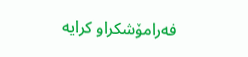فه‌رامۆشكراو كرایه‌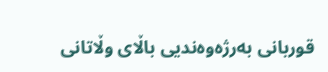قوربانی به‌رژه‌وه‌ندیی باڵای وڵاتانی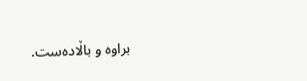براوه‌ و باڵاده‌ست.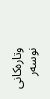وتارەکانی نوسەر